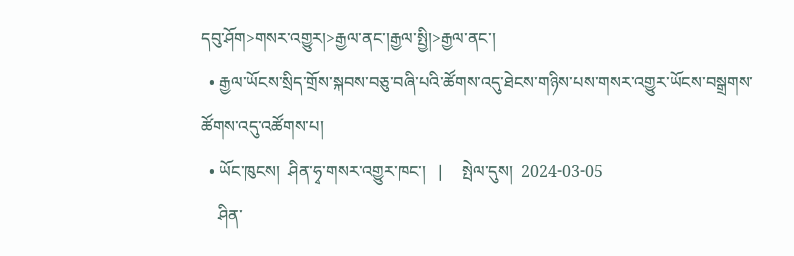དབུ་ཤོག>གསར་འགྱུར།>རྒྱལ་ནང་།རྒྱལ་སྤྱི།>རྒྱལ་ནང་།
  • རྒྱལ་ཡོངས་སྲིད་གྲོས་སྐབས་བཅུ་བཞི་པའི་ཚོགས་འདུ་ཐེངས་གཉིས་པས་གསར་འགྱུར་ཡོངས་བསྒྲགས་ཚོགས་འདུ་འཚོགས་པ།
  • ཡོང་ཁུངས།  ཤིན་ཧྭ་གསར་འགྱུར་ཁང་།   |     སྤེལ་དུས།  2024-03-05
    ཤིན་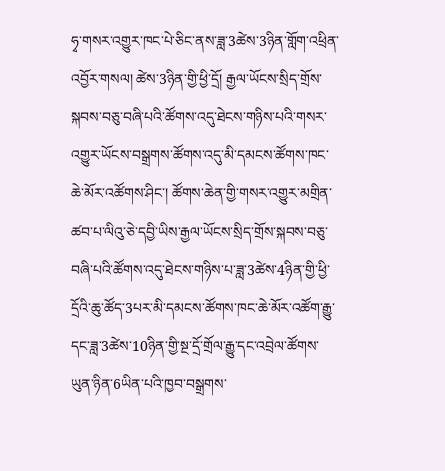ཧྭ་གསར་འགྱུར་ཁང་པེ་ཅིང་ནས་ཟླ་3ཚེས་3ཉིན་གློག་འཕྲིན་འབྱོར་གསལ། ཚེས་3ཉིན་གྱི་ཕྱི་དྲོ། རྒྱལ་ཡོངས་སྲིད་གྲོས་སྐབས་བཅུ་བཞི་པའི་ཚོགས་འདུ་ཐེངས་གཉིས་པའི་གསར་འགྱུར་ཡོངས་བསྒྲགས་ཚོགས་འདུ་མི་དམངས་ཚོགས་ཁང་ཆེ་མོར་འཚོགས་ཤིང་། ཚོགས་ཆེན་གྱི་གསར་འགྱུར་མགྲིན་ཚབ་པ་ལིའུ་ཅེ་དབྱི་ཡིས་རྒྱལ་ཡོངས་སྲིད་གྲོས་སྐབས་བཅུ་བཞི་པའི་ཚོགས་འདུ་ཐེངས་གཉིས་པ་ཟླ་3ཚེས་4ཉིན་གྱི་ཕྱི་དྲོའི་ཆུ་ཚོད་3པར་མི་དམངས་ཚོགས་ཁང་ཆེ་མོར་འཚོག་རྒྱུ་དང་ཟླ་3ཚེས་10ཉིན་གྱི་སྔ་དྲོ་གྲོལ་རྒྱུ་དང་འབྲེལ་ཚོགས་ཡུན་ཉིན་6ཡིན་པའི་ཁྱབ་བསྒྲགས་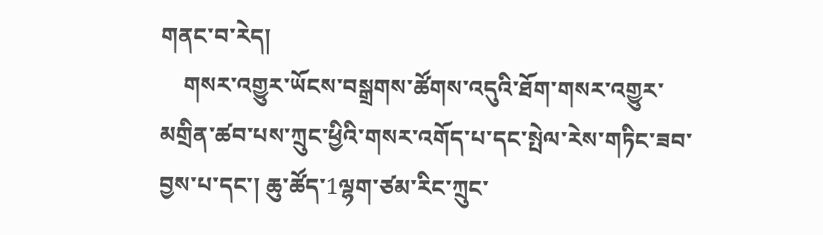གནང་བ་རེད།
    གསར་འགྱུར་ཡོངས་བསྒྲགས་ཚོགས་འདུའི་ཐོག་གསར་འགྱུར་མགྲིན་ཚབ་པས་ཀྲུང་ཕྱིའི་གསར་འགོད་པ་དང་སྤེལ་རེས་གཏིང་ཟབ་བྱས་པ་དང་། ཆུ་ཚོད་1ལྷག་ཙམ་རིང་ཀྲུང་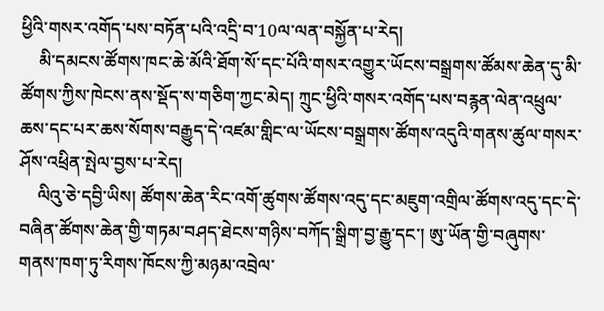ཕྱིའི་གསར་འགོད་པས་བཏོན་པའི་འདྲི་བ་10ལ་ལན་བསྐྱོན་པ་རེད།
    མི་དམངས་ཚོགས་ཁང་ཆེ་མོའི་ཐོག་སོ་དང་པོའི་གསར་འགྱུར་ཡོངས་བསྒྲགས་ཚོམས་ཆེན་དུ་མི་ཚོགས་ཀྱིས་ཁེངས་ནས་སྡོད་ས་གཅིག་ཀྱང་མེད། ཀྲུང་ཕྱིའི་གསར་འགོད་པས་བརྙན་ལེན་འཕྲུལ་ཆས་དང་པར་ཆས་སོགས་བརྒྱུད་དེ་འཛམ་གླིང་ལ་ཡོངས་བསྒྲགས་ཚོགས་འདུའི་གནས་ཚུལ་གསར་ཤོས་འཕྲིན་སྤེལ་བྱས་པ་རེད།
    ལིའུ་ཅེ་དབྱི་ཡིས། ཚོགས་ཆེན་རིང་འགོ་ཚུགས་ཚོགས་འདུ་དང་མཇུག་འགྲིལ་ཚོགས་འདུ་དང་དེ་བཞིན་ཚོགས་ཆེན་གྱི་གཏམ་བཤད་ཐེངས་གཉིས་བཀོད་སྒྲིག་བྱ་རྒྱུ་དང་། ཨུ་ཡོན་གྱི་བཞུགས་གནས་ཁག་ཏུ་རིགས་ཁོངས་ཀྱི་མཉམ་འབྲེལ་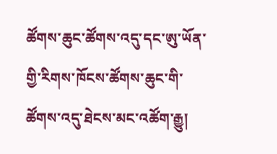ཚོགས་ཆུང་ཚོགས་འདུ་དང་ཨུ་ཡོན་གྱི་རིགས་ཁོངས་ཚོགས་ཆུང་གི་ཚོགས་འདུ་ཐེངས་མང་འཚོག་རྒྱུ།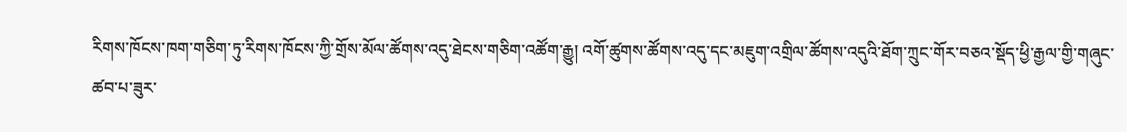རིགས་ཁོངས་ཁག་གཅིག་ཏུ་རིགས་ཁོངས་ཀྱི་གྲོས་མོལ་ཚོགས་འདུ་ཐེངས་གཅིག་འཚོག་རྒྱུ། འགོ་ཚུགས་ཚོགས་འདུ་དང་མཇུག་འགྲིལ་ཚོགས་འདུའི་ཐོག་ཀྲུང་གོར་བཅའ་སྡོད་ཕྱི་རྒྱལ་གྱི་གཞུང་ཚབ་པ་ཟུར་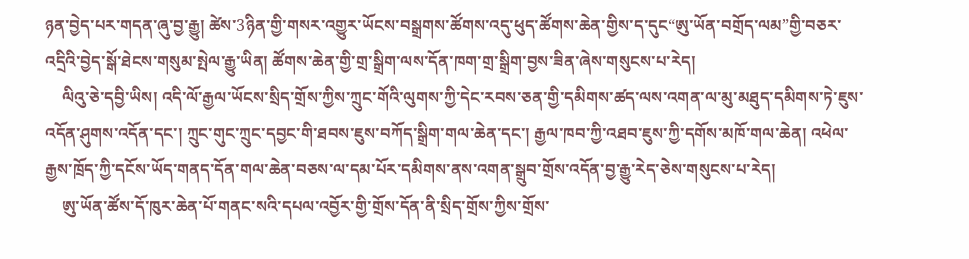ཉན་བྱེད་པར་གདན་ཞུ་བྱ་རྒྱུ། ཚེས་3ཉིན་གྱི་གསར་འགྱུར་ཡོངས་བསྒྲགས་ཚོགས་འདུ་ཕུད་ཚོགས་ཆེན་གྱིས་ད་དུང“ཨུ་ཡོན་བགྲོད་ལམ”གྱི་བཅར་འདྲིའི་བྱེད་སྒོ་ཐེངས་གསུམ་སྤེལ་རྒྱུ་ཡིན། ཚོགས་ཆེན་གྱི་གྲ་སྒྲིག་ལས་དོན་ཁག་གྲ་སྒྲིག་བྱས་ཟིན་ཞེས་གསུངས་པ་རེད།
    ལིའུ་ཅེ་དབྱི་ཡིས། འདི་ལོ་རྒྱལ་ཡོངས་སྲིད་གྲོས་ཀྱིས་ཀྲུང་གོའི་ལུགས་ཀྱི་དེང་རབས་ཅན་གྱི་དམིགས་ཚད་ལས་འགན་ལ་མུ་མཐུད་དམིགས་ཏེ་ཇུས་འདོན་ཤུགས་འདོན་དང་། ཀྲུང་གུང་ཀྲུང་དབྱང་གི་ཐབས་ཇུས་བཀོད་སྒྲིག་གལ་ཆེན་དང་། རྒྱལ་ཁབ་ཀྱི་འཐབ་ཇུས་ཀྱི་དགོས་མཁོ་གལ་ཆེན། འཕེལ་རྒྱས་ཁྲོད་ཀྱི་དངོས་ཡོད་གནད་དོན་གལ་ཆེན་བཅས་ལ་དམ་པོར་དམིགས་ནས་འགན་སྒྲུབ་གྲོས་འདོན་བྱ་རྒྱུ་རེད་ཅེས་གསུངས་པ་རེད།
    ཨུ་ཡོན་ཚོས་དོ་ཁུར་ཆེན་པོ་གནང་སའི་དཔལ་འབྱོར་གྱི་གྲོས་དོན་ནི་སྲིད་གྲོས་ཀྱིས་གྲོས་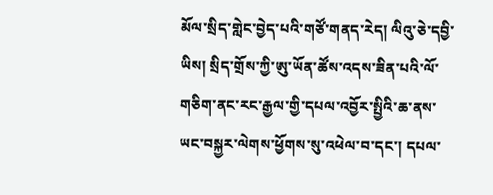མོལ་སྲིད་གླེང་བྱེད་པའི་གཙོ་གནད་རེད། ལིའུ་ཅེ་དབྱི་ཡིས། སྲིད་གྲོས་ཀྱི་ཨུ་ཡོན་ཚོས་འདས་ཟིན་པའི་ལོ་གཅིག་ནང་རང་རྒྱལ་གྱི་དཔལ་འབྱོར་སྤྱིའི་ཆ་ནས་ཡང་བསྐྱར་ལེགས་ཕྱོགས་སུ་འཕེལ་བ་དང་། དཔལ་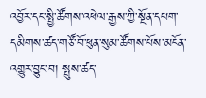འབྱོར་དང་སྤྱི་ཚོགས་འཕེལ་རྒྱས་ཀྱི་སྔོན་དཔག་དམིགས་ཚད་གཙོ་བོ་ཕུན་སུམ་ཚོགས་པོས་མངོན་འགྱུར་བྱུང་བ། སྤུས་ཚད་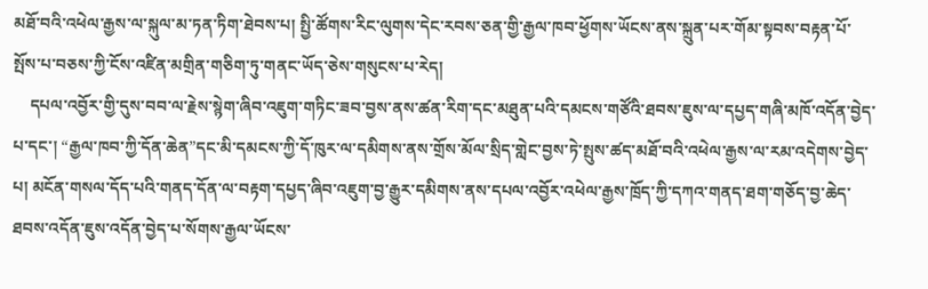མཐོ་བའི་འཕེལ་རྒྱས་ལ་སྐུལ་མ་ཏན་ཏིག་ཐེབས་པ། སྤྱི་ཚོགས་རིང་ལུགས་དེང་རབས་ཅན་གྱི་རྒྱལ་ཁབ་ཕྱོགས་ཡོངས་ནས་སྐྲུན་པར་གོམ་སྟབས་བརྟན་པོ་སྤོས་པ་བཅས་ཀྱི་ངོས་འཛིན་མགྲིན་གཅིག་ཏུ་གནང་ཡོད་ཅེས་གསུངས་པ་རེད།
    དཔལ་འབྱོར་གྱི་དུས་བབ་ལ་རྗེས་སྙེག་ཞིབ་འཇུག་གཏིང་ཟབ་བྱས་ནས་ཚན་རིག་དང་མཐུན་པའི་དམངས་གཙོའི་ཐབས་ཇུས་ལ་དཔྱད་གཞི་མཁོ་འདོན་བྱེད་པ་དང་། “རྒྱལ་ཁབ་ཀྱི་དོན་ཆེན”དང་མི་དམངས་ཀྱི་དོ་ཁུར་ལ་དམིགས་ནས་གྲོས་མོལ་སྲིད་གླེང་བྱས་ཏེ་སྤུས་ཚད་མཐོ་བའི་འཕེལ་རྒྱས་ལ་རམ་འདེགས་བྱེད་པ། མངོན་གསལ་དོད་པའི་གནད་དོན་ལ་བརྟག་དཔྱད་ཞིབ་འཇུག་བྱ་རྒྱུར་དམིགས་ནས་དཔལ་འབྱོར་འཕེལ་རྒྱས་ཁྲོད་ཀྱི་དཀའ་གནད་ཐག་གཅོད་བྱ་ཆེད་ཐབས་འདོན་ཇུས་འདོན་བྱེད་པ་སོགས་རྒྱལ་ཡོངས་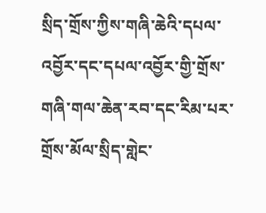སྲིད་གྲོས་ཀྱིས་གཞི་ཆེའི་དཔལ་འབྱོར་དང་དཔལ་འབྱོར་གྱི་གྲོས་གཞི་གལ་ཆེན་རབ་དང་རིམ་པར་གྲོས་མོལ་སྲིད་གླེང་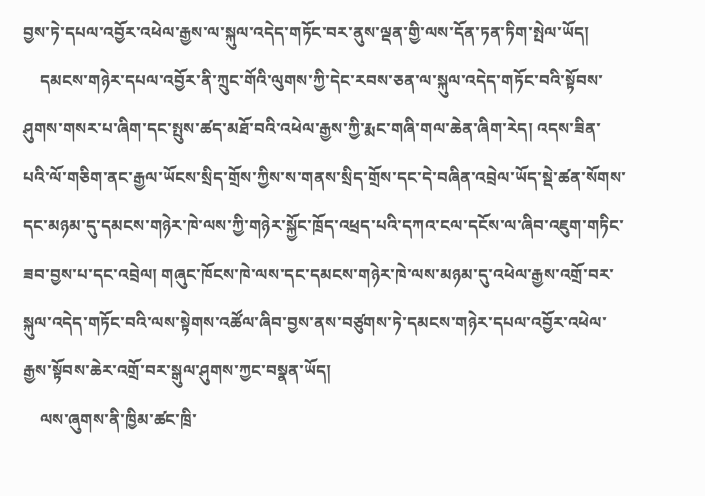བྱས་ཏེ་དཔལ་འབྱོར་འཕེལ་རྒྱས་ལ་སྐུལ་འདེད་གཏོང་བར་ནུས་ལྡན་གྱི་ལས་དོན་ཏན་ཏིག་སྤེལ་ཡོད།
    དམངས་གཉེར་དཔལ་འབྱོར་ནི་ཀྲུང་གོའི་ལུགས་ཀྱི་དེང་རབས་ཅན་ལ་སྐུལ་འདེད་གཏོང་བའི་སྟོབས་ཤུགས་གསར་པ་ཞིག་དང་སྤུས་ཚད་མཐོ་བའི་འཕེལ་རྒྱས་ཀྱི་རྨང་གཞི་གལ་ཆེན་ཞིག་རེད། འདས་ཟིན་པའི་ལོ་གཅིག་ནང་རྒྱལ་ཡོངས་སྲིད་གྲོས་ཀྱིས་ས་གནས་སྲིད་གྲོས་དང་དེ་བཞིན་འབྲེལ་ཡོད་སྡེ་ཚན་སོགས་དང་མཉམ་དུ་དམངས་གཉེར་ཁེ་ལས་ཀྱི་གཉེར་སྐྱོང་ཁྲོད་འཕྲད་པའི་དཀའ་ངལ་དངོས་ལ་ཞིབ་འཇུག་གཏིང་ཟབ་བྱས་པ་དང་འབྲེལ། གཞུང་ཁོངས་ཁེ་ལས་དང་དམངས་གཉེར་ཁེ་ལས་མཉམ་དུ་འཕེལ་རྒྱས་འགྲོ་བར་སྐུལ་འདེད་གཏོང་བའི་ལས་སྟེགས་འཚོལ་ཞིབ་བྱས་ནས་བཙུགས་ཏེ་དམངས་གཉེར་དཔལ་འབྱོར་འཕེལ་རྒྱས་སྟོབས་ཆེར་འགྲོ་བར་སྒུལ་ཤུགས་ཀྱང་བསྣན་ཡོད།
    ལས་ཞུགས་ནི་ཁྱིམ་ཚང་ཁྲི་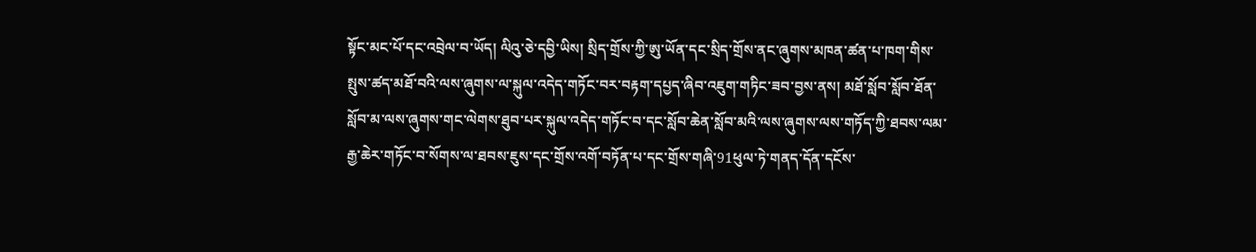སྟོང་མང་པོ་དང་འབྲེལ་བ་ཡོད། ལིའུ་ཅེ་དབྱི་ཡིས། སྲིད་གྲོས་ཀྱི་ཨུ་ཡོན་དང་སྲིད་གྲོས་ནང་ཞུགས་མཁན་ཚན་པ་ཁག་གིས་སྤུས་ཚད་མཐོ་བའི་ལས་ཞུགས་ལ་སྐུལ་འདེད་གཏོང་བར་བརྟག་དཔྱད་ཞིབ་འཇུག་གཏིང་ཟབ་བྱས་ནས། མཐོ་སློབ་སློབ་ཐོན་སློབ་མ་ལས་ཞུགས་གང་ལེགས་ཐུབ་པར་སྐུལ་འདེད་གཏོང་བ་དང་སློབ་ཆེན་སློབ་མའི་ལས་ཞུགས་ལས་གཏོད་ཀྱི་ཐབས་ལམ་རྒྱ་ཆེར་གཏོང་བ་སོགས་ལ་ཐབས་ཇུས་དང་གྲོས་འགོ་བཏོན་པ་དང་གྲོས་གཞི་91ཕུལ་ཏེ་གནད་དོན་དངོས་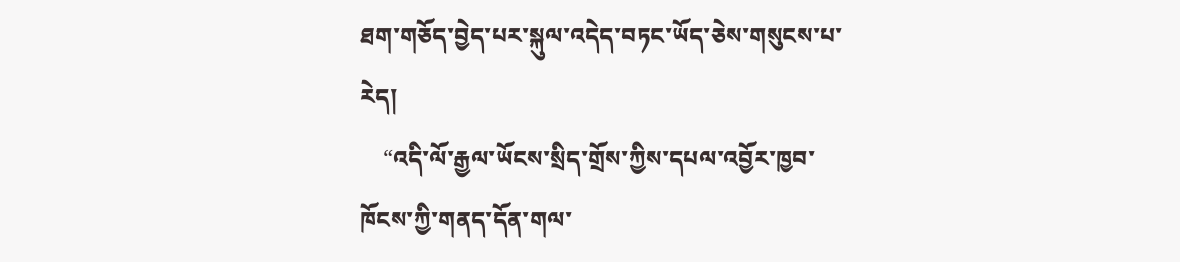ཐག་གཅོད་བྱེད་པར་སྐུལ་འདེད་བཏང་ཡོད་ཅེས་གསུངས་པ་རེད།
    “འདི་ལོ་རྒྱལ་ཡོངས་སྲིད་གྲོས་ཀྱིས་དཔལ་འབྱོར་ཁྱབ་ཁོངས་ཀྱི་གནད་དོན་གལ་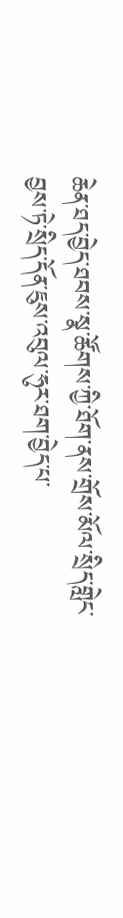ཆེན་ཐད་བྱེད་ཐབས་སྣ་ཚོགས་ཀྱི་ཐོག་ནས་གྲོས་མོལ་སྲིད་གླེང་བྱས་ཏེ་སྲིད་དོན་ཇུས་འབུལ་ཧུར་ཐག་བྱེད་པ་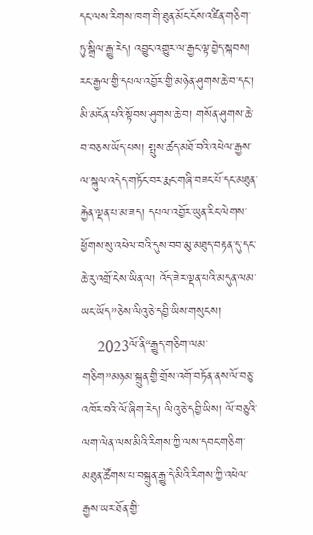དང་ལས་རིགས་ཁག་གི་ཐུན་མོང་ངོས་འཛིན་གཅིག་ཏུ་སྒྲིལ་རྒྱུ་རེད། འབྱུང་འགྱུར་ལ་རྒྱང་ལྟ་བྱེད་སྐབས། རང་རྒྱལ་གྱི་དཔལ་འབྱོར་གྱི་མཉེན་ཤུགས་ཆེ་བ་དང་། མི་མངོན་པའི་སྟོབས་ཤུགས་ཆེ་བ། གསོན་ཤུགས་ཆེ་བ་བཅས་ཡོད་པས། སྤུས་ཚད་མཐོ་བའི་འཕེལ་རྒྱས་ལ་སྐུལ་འདེད་གཏོང་བར་རྨང་གཞི་བཟང་པོ་དང་མཐུན་རྐྱེན་ལྡན་པ་མ་ཟད། དཔལ་འབྱོར་ཡུན་རིང་ལེགས་ཕྱོགས་སུ་འཕེལ་བའི་དུས་བབ་མུ་མཐུད་བརྟན་དུ་དང་ཆེ་རུ་འགྲོ་ངེས་ཡིན་ལ། འོད་ཟེར་ལྡན་པའི་མདུན་ལམ་ཡང་ཡོད”ཅེས་ལིའུ་ཅེ་དབྱི་ཡིས་གསུངས།
    2023ལོ་ནི“རྒྱུད་གཅིག་ལམ་གཅིག”མཉམ་སྐྲུན་གྱི་གྲོས་འགོ་བཏོན་ནས་ལོ་བཅུ་འཁོར་བའི་ལོ་ཞིག་རེད། ལིའུ་ཅེ་དབྱི་ཡིས། ལོ་བཅུའི་ལག་ལེན་ལས་མིའི་རིགས་ཀྱི་ལས་དབང་གཅིག་མཐུན་ཚོགས་པ་བསྐྲུན་རྒྱུ་དེ་མིའི་རིགས་ཀྱི་འཕེལ་རྒྱས་ཡར་ཐོན་གྱི་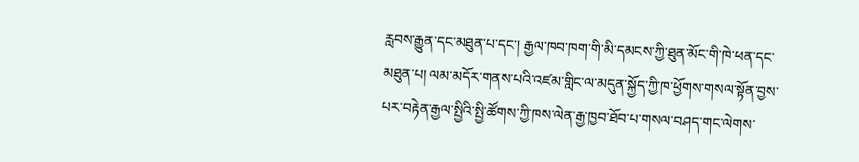རླབས་རྒྱུན་དང་མཐུན་པ་དང་། རྒྱལ་ཁབ་ཁག་གི་མི་དམངས་ཀྱི་ཐུན་མོང་གི་ཁེ་ཕན་དང་མཐུན་པ། ལམ་མདོར་གནས་པའི་འཛམ་གླིང་ལ་མདུན་སྐྱོད་ཀྱི་ཁ་ཕྱོགས་གསལ་སྟོན་བྱས་པར་བརྟེན་རྒྱལ་སྤྱིའི་སྤྱི་ཚོགས་ཀྱི་ཁས་ལེན་རྒྱ་ཁྱབ་ཐོབ་པ་གསལ་བཤད་གང་ལེགས་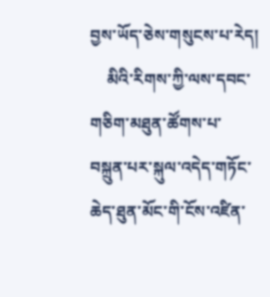བྱས་ཡོད་ཅེས་གསུངས་པ་རེད།
    མིའི་རིགས་ཀྱི་ལས་དབང་གཅིག་མཐུན་ཚོགས་པ་བསྐྲུན་པར་སྐུལ་འདེད་གཏོང་ཆེད་ཐུན་མོང་གི་ངོས་འཛིན་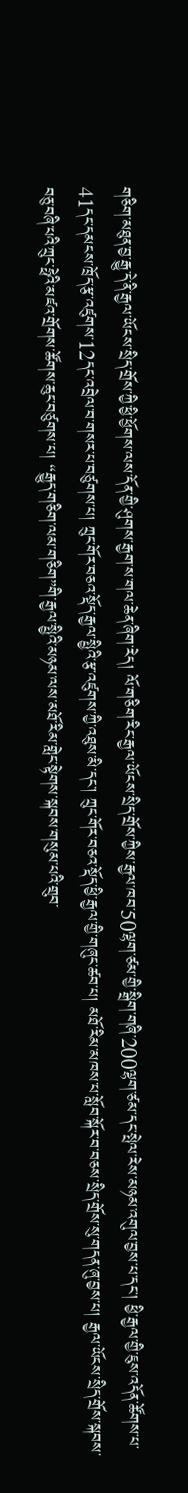གཅིག་མཐུན་བྱ་རྒྱུ་དེ་ནི་རྒྱལ་ཡོངས་སྲིད་གྲོས་ཀྱི་ཕྱི་ཕྱོགས་ལས་དོན་གྱི་ཤུགས་རྒྱག་ས་གལ་ཆེན་ཞིག་རེད། ལོ་གཅིག་རིང་རྒྱལ་ཡོངས་སྲིད་གྲོས་ཀྱིས་རྒྱལ་ཁབ་50ལྷག་ཙམ་གྱི་སྒྲིག་གཞི་200ལྷག་ཙམ་དང་སྤེལ་རེས་མཉམ་འགུལ་བྱས་པ་དང་། ཕྱི་རྒྱལ་གྱི་ཇུས་འདོན་ཚོགས་པ་41དང་དམངས་ཁྲོད་རྩ་འཛུགས་12དང་འབྲེལ་བ་གསར་པ་བཙུགས་པ། ཀྲུང་གོར་བཅའ་སྡོད་རྒྱལ་སྤྱིའི་རྩ་འཛུགས་ཀྱི་འཐུས་མི་དང་། ཀྲུང་གོར་བཅའ་སྡོད་ཕྱི་རྒྱལ་གྱི་གཞུང་ཚབ་པ། མཐོ་རིམ་མཁས་པ་སློབ་སྐོར་བ་བཅས་སྲིད་གྲོས་སུ་གདན་ཞུ་བྱས་པ། རྒྱལ་ཡོངས་སྲིད་གྲོས་སྐབས་བཅུ་བཞི་པའི་ཀྲུང་ཧྥེའི་མཛའ་གྲོགས་ཚོགས་ཆུང་བཙུགས་པ། “རྒྱུད་གཅིག་ལམ་གཅིག”གི་རྒྱལ་སྤྱིའི་མཉམ་ལས་མཐོ་རིམ་གླེང་སྟེགས་སྐབས་གསུམ་པའི་གྲུབ་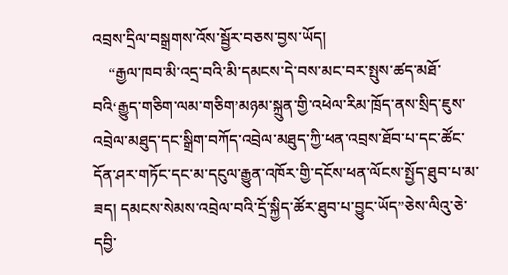འབྲས་དྲིལ་བསྒྲགས་འོས་སྦྱོར་བཅས་བྱས་ཡོད།
    “རྒྱལ་ཁབ་མི་འདྲ་བའི་མི་དམངས་དེ་བས་མང་བར་སྤུས་ཚད་མཐོ་བའི‘རྒྱུད་གཅིག་ལམ་གཅིག’མཉམ་སྐྲུན་གྱི་འཕེལ་རིམ་ཁྲོད་ནས་སྲིད་ཇུས་འབྲེལ་མཐུད་དང་སྒྲིག་བཀོད་འབྲེལ་མཐུད་ཀྱི་ཕན་འབྲས་ཐོབ་པ་དང་ཚོང་དོན་ཤར་གཏོང་དང་མ་དངུལ་རྒྱུན་འཁོར་གྱི་དངོས་ཕན་ལོངས་སྤྱོད་ཐུབ་པ་མ་ཟད། དམངས་སེམས་འབྲེལ་བའི་དྲོ་སྐྱིད་ཚོར་ཐུབ་པ་བྱུང་ཡོད”ཅེས་ལིའུ་ཅེ་དབྱི་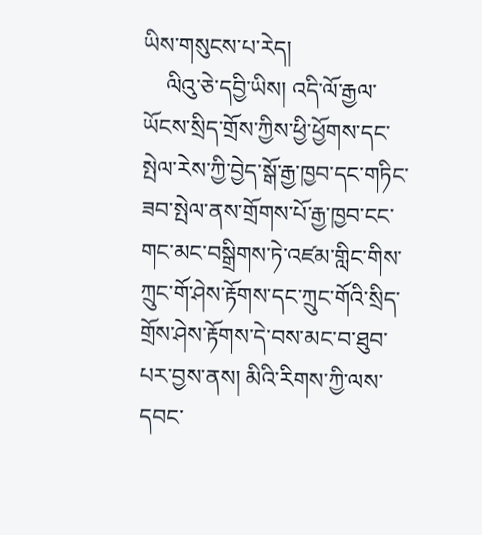ཡིས་གསུངས་པ་རེད།
    ལིའུ་ཅེ་དབྱི་ཡིས། འདི་ལོ་རྒྱལ་ཡོངས་སྲིད་གྲོས་ཀྱིས་ཕྱི་ཕྱོགས་དང་སྤེལ་རེས་ཀྱི་བྱེད་སྒོ་རྒྱ་ཁྱབ་དང་གཏིང་ཟབ་སྤེལ་ནས་གྲོགས་པོ་རྒྱ་ཁྱབ་ངང་གང་མང་བསྒྲིགས་ཏེ་འཛམ་གླིང་གིས་ཀྲུང་གོ་ཤེས་རྟོགས་དང་ཀྲུང་གོའི་སྲིད་གྲོས་ཤེས་རྟོགས་དེ་བས་མང་བ་ཐུབ་པར་བྱས་ནས། མིའི་རིགས་ཀྱི་ལས་དབང་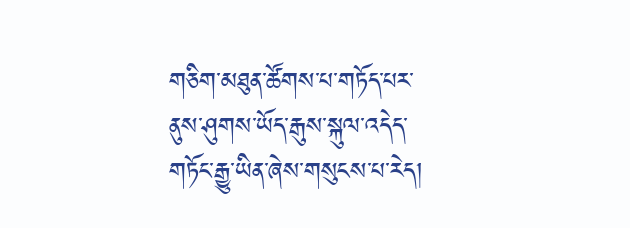གཅིག་མཐུན་ཚོགས་པ་གཏོད་པར་ནུས་ཤུགས་ཡོད་རྒུས་སྐུལ་འདེད་གཏོང་རྒྱུ་ཡིན་ཞེས་གསུངས་པ་རེད།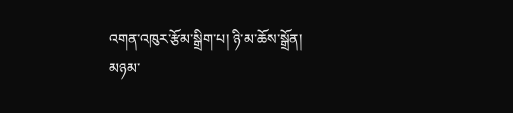འགན་འཁུར་རྩོམ་སྒྲིག་པ། ཉི་མ་ཆོས་སྒྲོན།
མཉམ་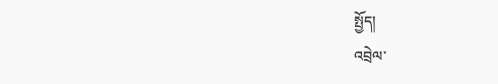སྤྱོད།
འབྲེལ་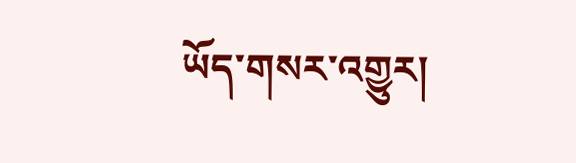ཡོད་གསར་འགྱུར།